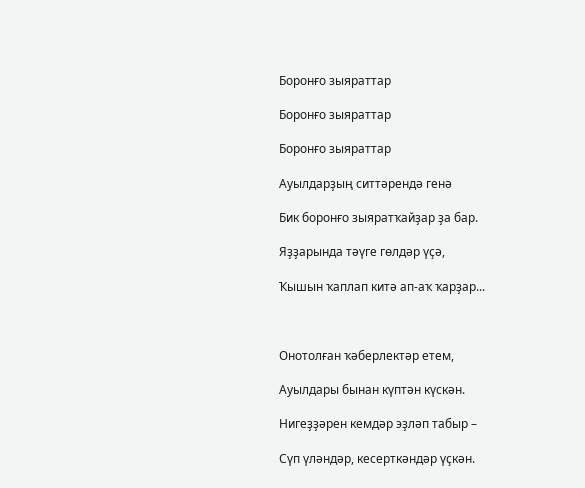Боронғо зыяраттар

Боронғо зыяраттар

Боронғо зыяраттар

Ауылдарҙың ситтәрендә генә

Бик боронғо зыяратҡайҙар ҙа бар.

Яҙҙарында тәүге гөлдәр үҫә,

Ҡышын ҡаплап китә ап-аҡ ҡарҙар...



Онотолған ҡәберлектәр етем,

Ауылдары бынан күптән күскән.

Нигеҙҙәрен кемдәр эҙләп табыр –

Сүп үләндәр, кесерткәндәр үҫкән.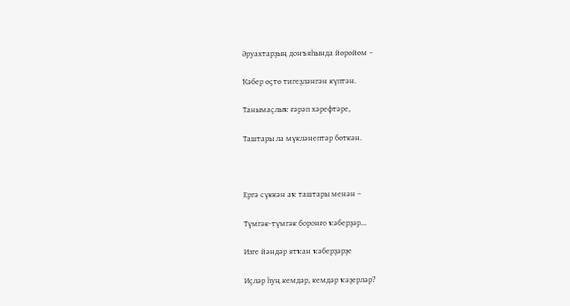Әруахтарҙың донъяһында йөрөйөм –

Ҡәбер өҫтө тигеҙләнгән күптән.

Танымаҫлыҡ ғәрәп хәрефтәре,

Таштары ла мүкләнептәр бөткән.



Ергә сүккән аҡ таштары менән –

Түмгәк-түмгәк боронғо ҡәберҙәр...

Изге йәндәр ятҡан ҡәберҙәрҙе

Иҫләр һуң кемдәр, кемдәр ҡәҙерләр?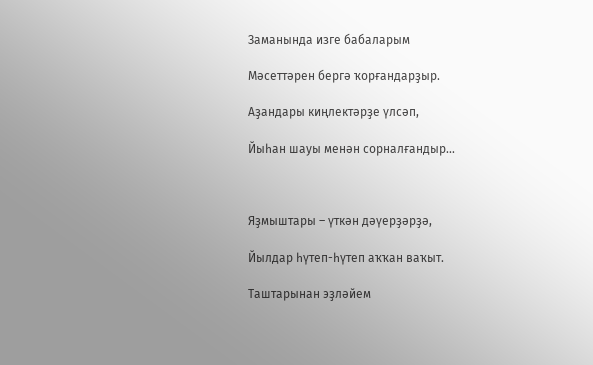Заманында изге бабаларым

Мәсеттәрен бергә ҡорғандарҙыр.

Аҙандары киңлектәрҙе үлсәп,

Йыһан шауы менән сорналғандыр...



Яҙмыштары – үткән дәүерҙәрҙә,

Йылдар һүтеп-һүтеп аҡҡан ваҡыт.

Таштарынан эҙләйем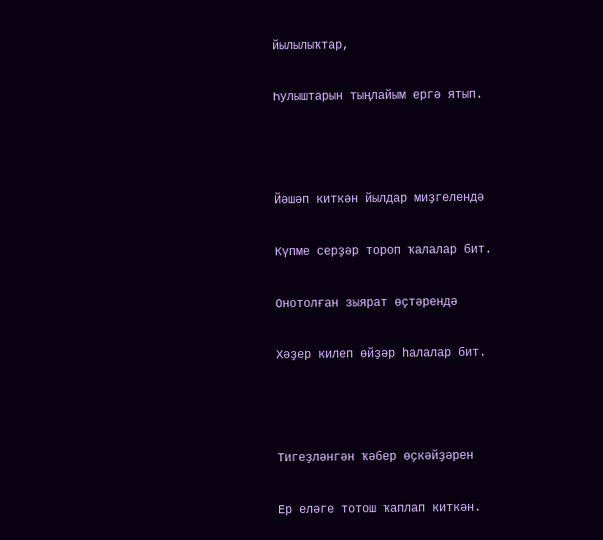йылылыҡтар,

Һулыштарын тыңлайым ергә ятып.



Йәшәп киткән йылдар миҙгелендә

Күпме серҙәр тороп ҡалалар бит.

Онотолған зыярат өҫтәрендә

Хәҙер килеп өйҙәр һалалар бит.



Тигеҙләнгән ҡәбер өҫкәйҙәрен

Ер еләге тотош ҡаплап киткән.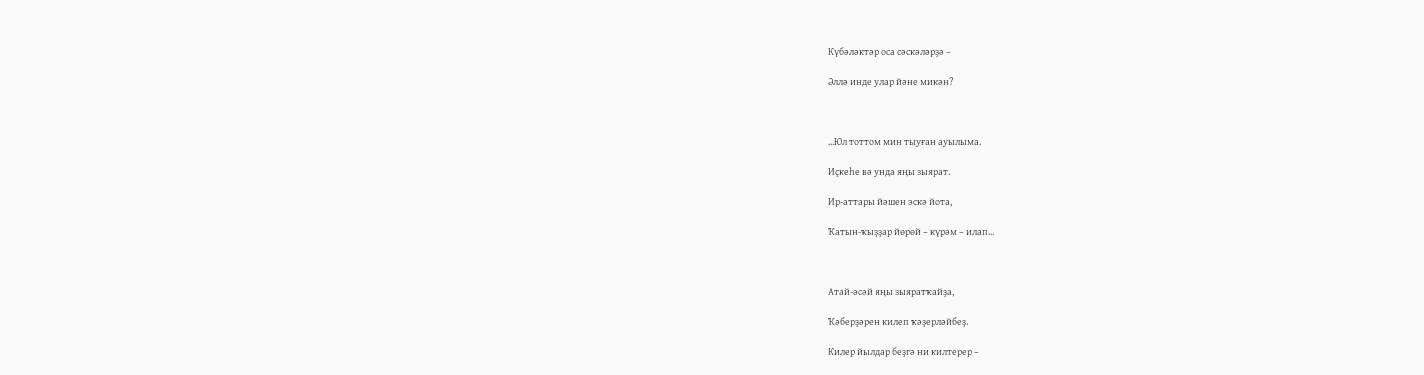Күбәләктәр оса сәскәләрҙә –

Әллә инде улар йәне микән?



...Юл тоттом мин тыуған ауылыма.

Иҫкеһе вә унда яңы зыярат.

Ир-аттары йәшен эскә йота,

Ҡатын-ҡыҙҙар йөрөй – күрәм – илап...



Атай-әсәй яңы зыяратҡайҙа,

Ҡәберҙәрен килеп ҡәҙерләйбеҙ.

Килер йылдар беҙгә ни килтерер –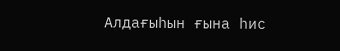Алдағыһын ғына һис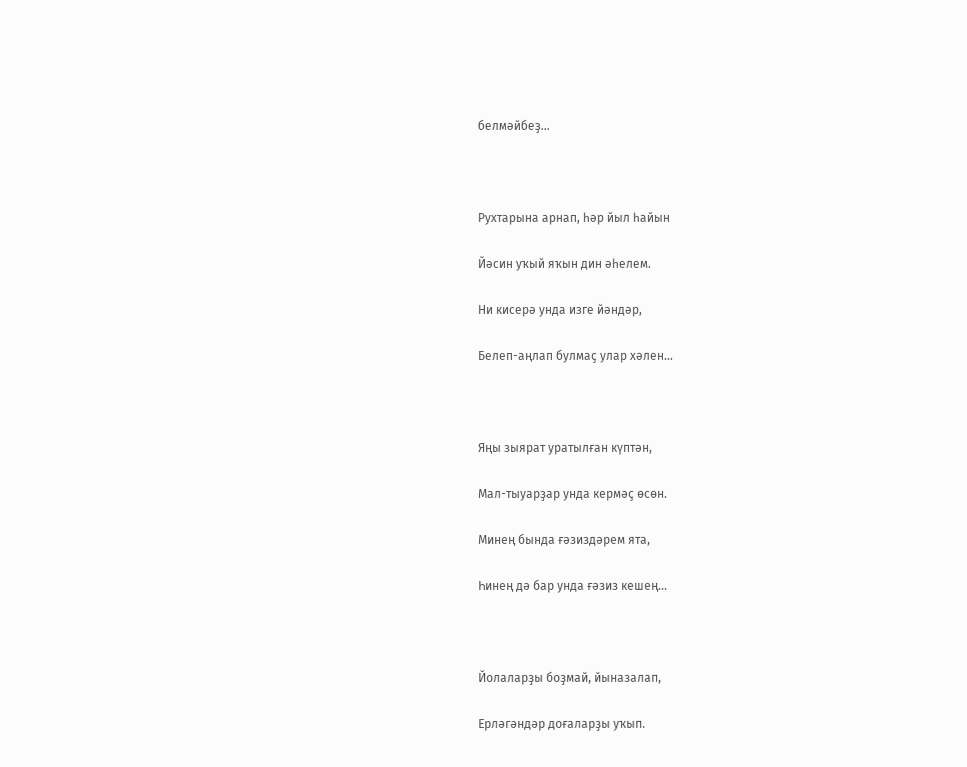белмәйбеҙ...



Рухтарына арнап, һәр йыл һайын

Йәсин уҡый яҡын дин әһелем.

Ни кисерә унда изге йәндәр,

Белеп-аңлап булмаҫ улар хәлен...



Яңы зыярат уратылған күптән,

Мал-тыуарҙар унда кермәҫ өсөн.

Минең бында ғәзиздәрем ята,

Һинең дә бар унда ғәзиз кешең...



Йолаларҙы боҙмай, йыназалап,

Ерләгәндәр доғаларҙы уҡып.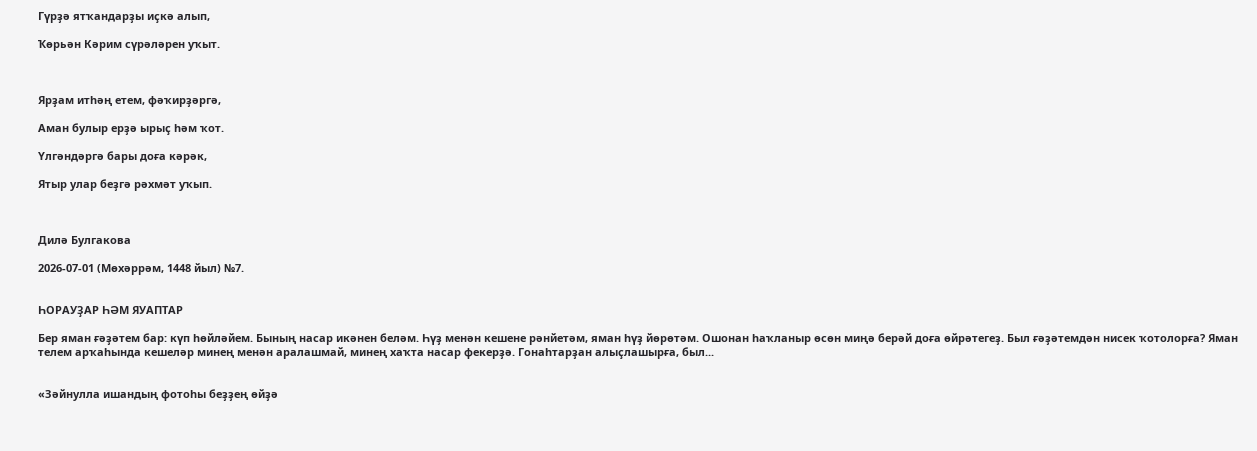Гүрҙә ятҡандарҙы иҫкә алып,

Ҡөрьән Кәрим сүрәләрен уҡыт.



Ярҙам итһәң етем, фәҡирҙәргә,

Аман булыр ерҙә ырыҫ һәм ҡот.

Үлгәндәргә бары доға кәрәк,

Ятыр улар беҙгә рәхмәт уҡып.



Дилә Булгакова

2026-07-01 (Мөхәррәм, 1448 йыл) №7.


ҺОРАУҘАР ҺӘМ ЯУАПТАР

Бер яман ғәҙәтем бар: күп һөйләйем. Бының насар икәнен беләм. Һүҙ менән кешене рәнйетәм, яман һүҙ йөрөтәм. Ошонан һаҡланыр өсөн миңә берәй доға өйрәтегеҙ. Был ғәҙәтемдән нисек ҡотолорға? Яман телем арҡаһында кешеләр минең менән аралашмай, минең хаҡта насар фекерҙә. Гонаһтарҙан алыҫлашырға, был...


«Зәйнулла ишандың фотоһы беҙҙең өйҙә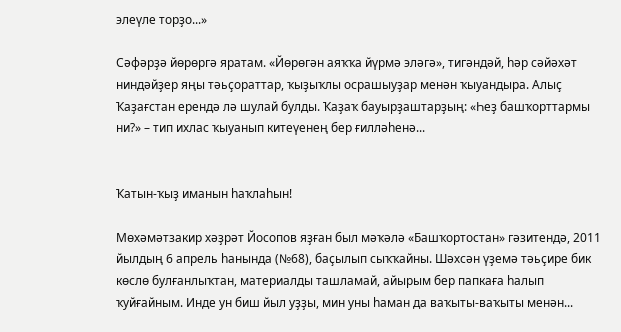элеүле торҙо...»

Сәфәрҙә йөрөргә яратам. «Йөрөгән аяҡҡа йүрмә эләгә», тигәндәй, һәр сәйәхәт ниндәйҙер яңы тәьҫораттар, ҡыҙыҡлы осрашыуҙар менән ҡыуандыра. Алыҫ Ҡаҙағстан ерендә лә шулай булды. Ҡаҙаҡ бауырҙаштарҙың: «Һеҙ башҡорттармы ни?» – тип ихлас ҡыуанып китеүенең бер ғилләһенә...


Ҡатын-ҡыҙ иманын һаҡлаһын!

Мөхәмәтзакир хәҙрәт Йосопов яҙған был мәҡәлә «Башҡортостан» гәзитендә, 2011 йылдың 6 апрель һанында (№68), баҫылып сыҡҡайны. Шәхсән үҙемә тәьҫире бик көслө булғанлыҡтан, материалды ташламай, айырым бер папкаға һалып ҡуйғайным. Инде ун биш йыл уҙҙы, мин уны һаман да ваҡыты-ваҡыты менән...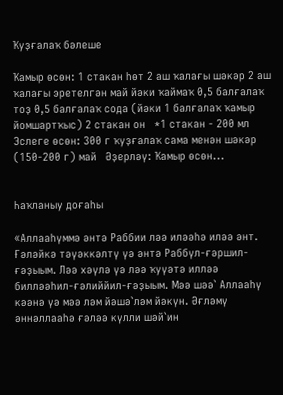Ҡуҙғалаҡ бәлеше

Ҡамыр өсөн: 1 стакан һөт 2 аш ҡалағы шәкәр 2 аш ҡалағы эретелгән май йәки ҡаймаҡ 0,5 балғалаҡ тоҙ 0,5 балғалаҡ сода (йәки 1 балғалаҡ ҡамыр йомшартҡыс) 2 стакан он   *1 стакан - 200 мл   Эслеге өсөн: 300 г ҡуҙғалаҡ сама менән шәкәр (150-200 г) май   Әҙерләү: Ҡамыр өсөн...


Һаҡланыу доғаһы

«Аллааһүммә әнтә Раббии ләә иләәһә иләә әнт. Ғәләйкә тәүәккәлтү үә әнтә Раббүл-ғәршил-ғәҙыым. Ләә хәүлә үә ләә ҡуүәтә илләә билләәһил-ғәлиййил-ғәҙыым. Мәә шәә` Аллааһү кәәнә үә мәә ләм йәшә`ләм йәкүн. Әғләмү әннәллааһә ғәләә күлли шәй`ин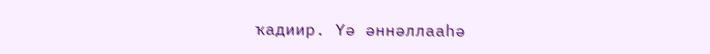ҡадиир. Үә әннәллааһә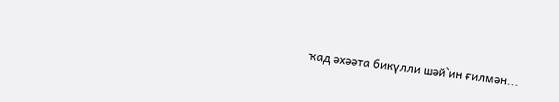ҡад әхәәта бикүлли шәй`ин ғилмән...